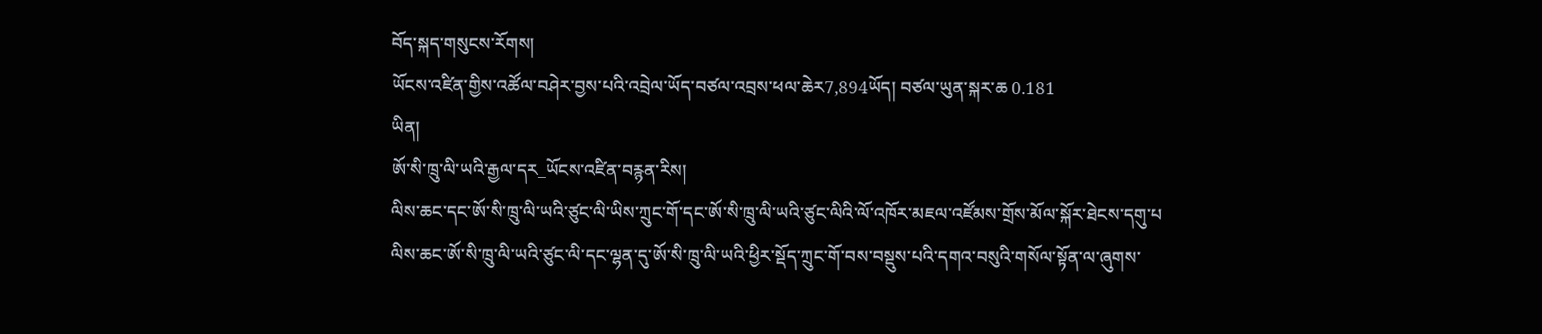བོད་སྐད་གསུངས་རོགས།
ཡོངས་འཛིན་གྱིས་འཚོལ་བཤེར་བྱས་པའི་འབྲེལ་ཡོད་བཙལ་འབྲས་ཕལ་ཆེར7,894ཡོད། བཙལ་ཡུན་སྐར་ཆ 0.181
ཡིན།
ཨོ་སི་ཁྲུ་ལི་ཡའི་རྒྱལ་དར_ཡོངས་འཛིན་བརྙན་རིས།
ལིས་ཆང་དང་ཨོ་སི་ཁྲུ་ལི་ཡའི་ཙུང་ལི་ཡིས་ཀྲུང་གོ་དང་ཨོ་སི་ཁྲུ་ལི་ཡའི་ཙུང་ལིའི་ལོ་འཁོར་མཇལ་འཛོམས་གྲོས་མོལ་སྐོར་ཐེངས་དགུ་པ
ལིས་ཆང་ཨོ་སི་ཁྲུ་ལི་ཡའི་ཙུང་ལི་དང་ལྷན་དུ་ཨོ་སི་ཁྲུ་ལི་ཡའི་ཕྱིར་སྡོད་ཀྲུང་གོ་བས་བསྡུས་པའི་དགའ་བསུའི་གསོལ་སྟོན་ལ་ཞུགས་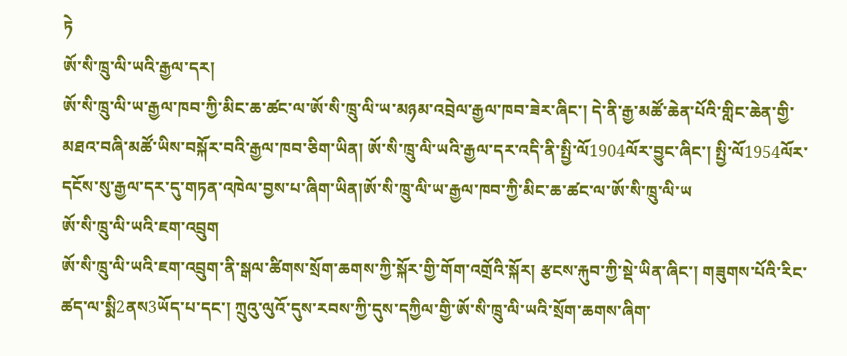ཏེ
ཨོ་སི་ཁྲུ་ལི་ཡའི་རྒྱལ་དར།
ཨོ་སི་ཁྲུ་ལི་ཡ་རྒྱལ་ཁབ་ཀྱི་མིང་ཆ་ཚང་ལ་ཨོ་སི་ཁྲུ་ལི་ཡ་མཉམ་འབྲེལ་རྒྱལ་ཁབ་ཟེར་ཞིང་། དེ་ནི་རྒྱ་མཚོ་ཆེན་པོའི་གླིང་ཆེན་གྱི་མཐའ་བཞི་མཚོ་ཡིས་བསྐོར་བའི་རྒྱལ་ཁབ་ཅིག་ཡིན། ཨོ་སི་ཁྲུ་ལི་ཡའི་རྒྱལ་དར་འདི་ནི་སྤྱི་ལོ1904ལོར་བྱུང་ཞིང་། སྤྱི་ལོ1954ལོར་དངོས་སུ་རྒྱལ་དར་དུ་གཏན་འཁེལ་བྱས་པ་ཞིག་ཡིན།ཨོ་སི་ཁྲུ་ལི་ཡ་རྒྱལ་ཁབ་ཀྱི་མིང་ཆ་ཚང་ལ་ཨོ་སི་ཁྲུ་ལི་ཡ
ཨོ་སི་ཁྲུ་ལི་ཡའི་ཇག་འབྲུག
ཨོ་སི་ཁྲུ་ལི་ཡའི་ཇག་འབྲུག་ནི་སྒལ་ཚིགས་སྲོག་ཆགས་ཀྱི་སྐོར་གྱི་གོག་འགྲོའི་སྐོར། རྩངས་རྐུབ་ཀྱི་སྡེ་ཡིན་ཞིང་། གཟུགས་པོའི་རིང་ཚད་ལ་སྨི2ནས3ཡོད་པ་དང་། ཀྲུའུ་ལུའོ་དུས་རབས་ཀྱི་དུས་དཀྱིལ་གྱི་ཨོ་སི་ཁྲུ་ལི་ཡའི་སྲོག་ཆགས་ཞིག་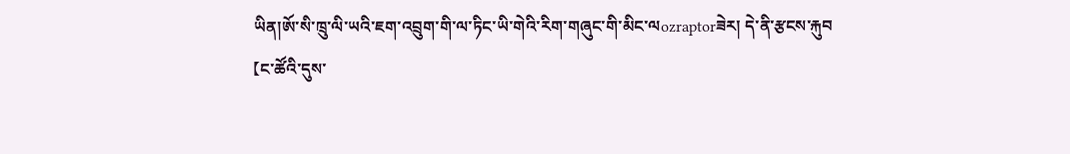ཡིན།ཨོ་སི་ཁྲུ་ལི་ཡའི་ཇག་འབྲུག་གི་ལ་ཏིང་ཡི་གེའི་རིག་གཞུང་གི་མིང་ལozraptorཟེར། དེ་ནི་རྩངས་རྐུབ
【ང་ཚོའི་དུས་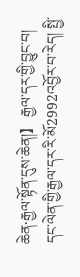ཆེན·རྒྱལ་སྟོན་དུས་ཆེན།】 རྒྱལ་དར་གྱི་བྱུང་བ།
དང་ལེན་གྱི་རྒྱལ་དར་རི་མོ2992འབྱོར་བ་རེད། སྤྱི་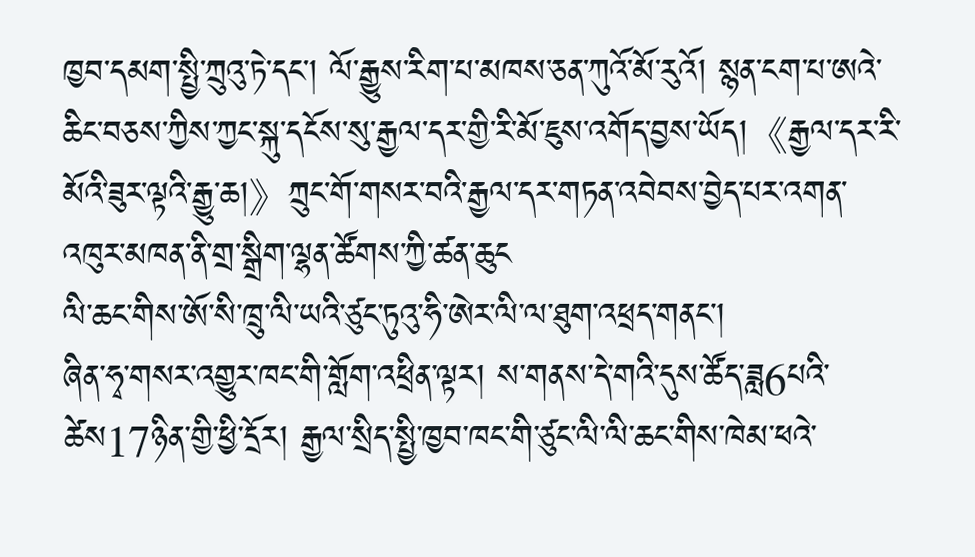ཁྱབ་དམག་སྤྱི་ཀྲུའུ་ཏེ་དང་། ལོ་རྒྱུས་རིག་པ་མཁས་ཅན་ཀུའོ་མོ་རུའོ། སྙན་ངག་པ་ཨའེ་ཆིང་བཅས་ཀྱིས་ཀྱང་སྐུ་དངོས་སུ་རྒྱལ་དར་གྱི་རི་མོ་ཇུས་འགོད་བྱས་ཡོད།《རྒྱལ་དར་རི་མོའི་ཟུར་ལྟའི་རྒྱུ་ཆ།》ཀྲུང་གོ་གསར་བའི་རྒྱལ་དར་གཏན་འབེབས་བྱེད་པར་འགན་འཁུར་མཁན་ནི་གྲ་སྒྲིག་ལྷན་ཚོགས་ཀྱི་ཚན་ཆུང
ལི་ཆང་གིས་ཨོ་སི་ཁྲུ་ལི་ཡའི་ཙུང་ཏུའུ་ཧི་ཨེར་ལི་ལ་ཐུག་འཕྲད་གནང་།
ཞིན་ཧྭ་གསར་འགྱུར་ཁང་གི་གློག་འཕྲིན་ལྟར། ས་གནས་དེ་གའི་དུས་ཚོད་ཟླ6པའི་ཚེས17ཉིན་གྱི་ཕྱི་དྲོར། རྒྱལ་སྲིད་སྤྱི་ཁྱབ་ཁང་གི་ཙུང་ལི་ལི་ཆང་གིས་ཁེམ་ཕའེ་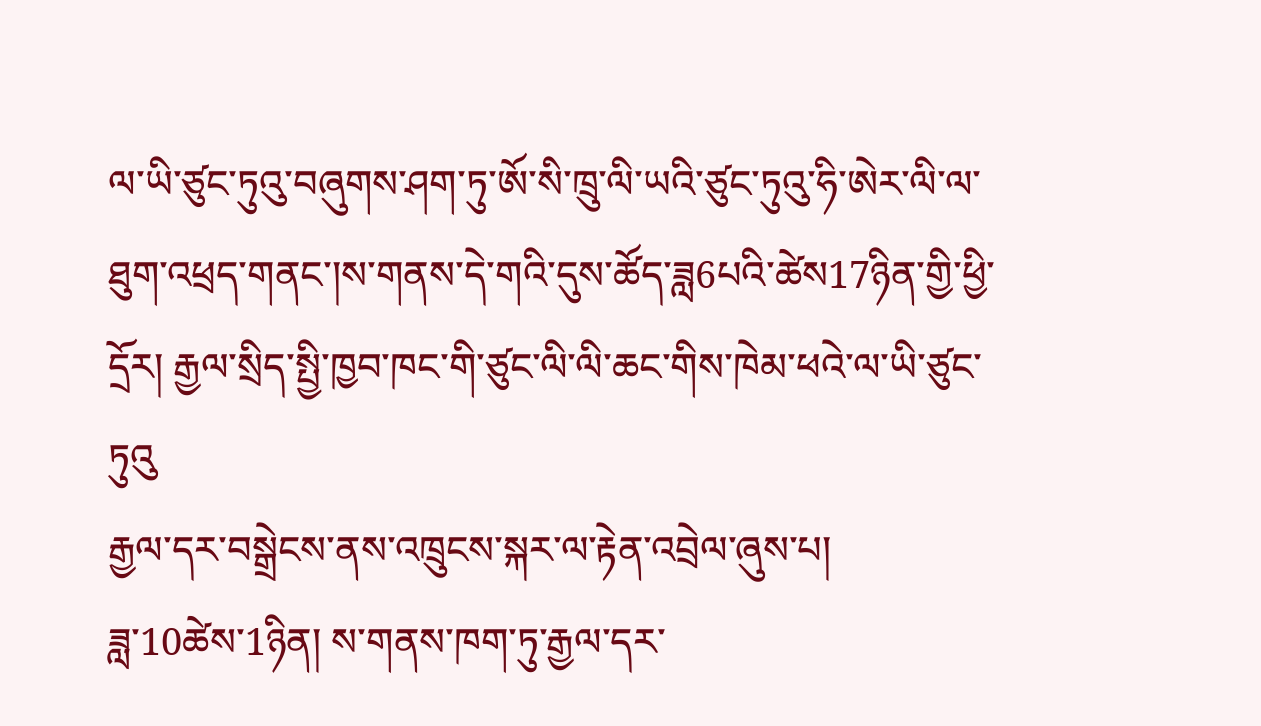ལ་ཡི་ཙུང་ཏུའུ་བཞུགས་ཤག་ཏུ་ཨོ་སི་ཁྲུ་ལི་ཡའི་ཙུང་ཏུའུ་ཧི་ཨེར་ལི་ལ་ཐུག་འཕྲད་གནང་།ས་གནས་དེ་གའི་དུས་ཚོད་ཟླ6པའི་ཚེས17ཉིན་གྱི་ཕྱི་དྲོར། རྒྱལ་སྲིད་སྤྱི་ཁྱབ་ཁང་གི་ཙུང་ལི་ལི་ཆང་གིས་ཁེམ་ཕའེ་ལ་ཡི་ཙུང་ཏུའུ
རྒྱལ་དར་བསྒྲེངས་ནས་འཁྲུངས་སྐར་ལ་རྟེན་འབྲེལ་ཞུས་པ།
ཟླ་10ཚེས་1ཉིན། ས་གནས་ཁག་ཏུ་རྒྱལ་དར་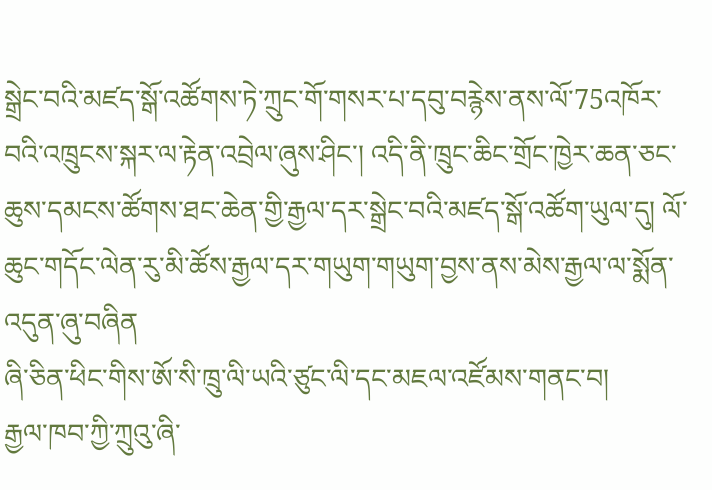སྒྲེང་བའི་མཛད་སྒོ་འཚོགས་ཏེ་ཀྲུང་གོ་གསར་པ་དབུ་བརྙེས་ནས་ལོ་75འཁོར་བའི་འཁྲུངས་སྐར་ལ་རྟེན་འབྲེལ་ཞུས་ཤིང་། འདི་ནི་ཁྲུང་ཆིང་གྲོང་ཁྱེར་ཆན་ཅང་ཆུས་དམངས་ཚོགས་ཐང་ཆེན་གྱི་རྒྱལ་དར་སྒྲེང་བའི་མཛད་སྒོ་འཚོག་ཡུལ་དུ། ལོ་ཆུང་གདོང་ལེན་རུ་མི་ཚོས་རྒྱལ་དར་གཡུག་གཡུག་བྱས་ནས་མེས་རྒྱལ་ལ་སྨོན་འདུན་ཞུ་བཞིན
ཞི་ཅིན་ཕིང་གིས་ཨོ་སི་ཁྲུ་ལི་ཡའི་ཙུང་ལི་དང་མཇལ་འཛོམས་གནང་བ།
རྒྱལ་ཁབ་ཀྱི་ཀྲུའུ་ཞི་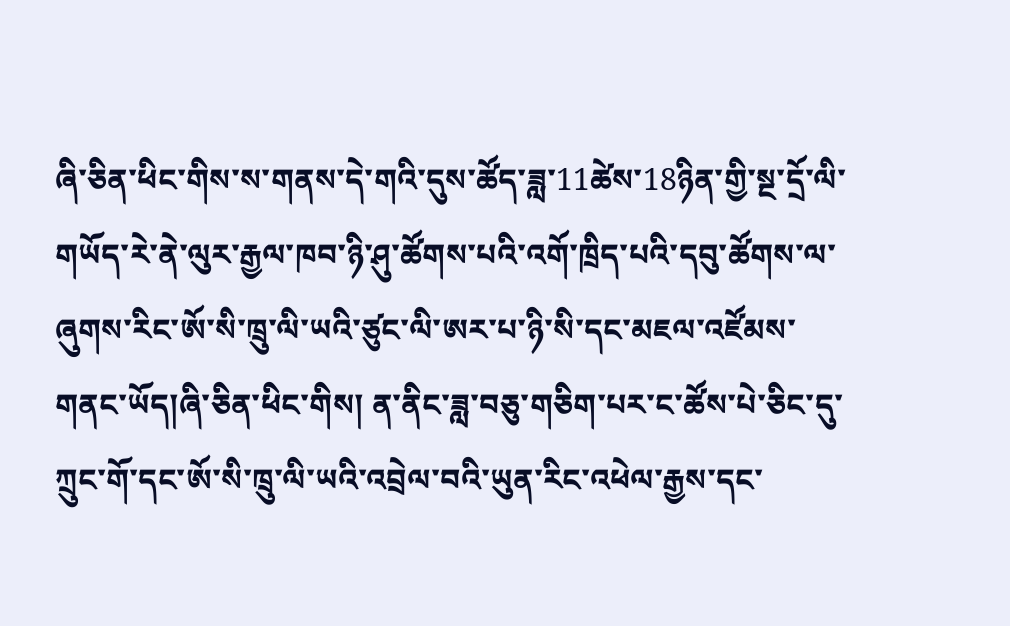ཞི་ཅིན་ཕིང་གིས་ས་གནས་དེ་གའི་དུས་ཚོད་ཟླ་11ཚེས་18ཉིན་གྱི་སྔ་དྲོ་ལི་གཡོད་རེ་ནེ་ལུར་རྒྱལ་ཁབ་ཉི་ཤུ་ཚོགས་པའི་འགོ་ཁྲིད་པའི་དབུ་ཚོགས་ལ་ཞུགས་རིང་ཨོ་སི་ཁྲུ་ལི་ཡའི་ཙུང་ལི་ཨར་པ་ཉི་སི་དང་མཇལ་འཛོམས་གནང་ཡོད།ཞི་ཅིན་ཕིང་གིས། ན་ནིང་ཟླ་བཅུ་གཅིག་པར་ང་ཚོས་པེ་ཅིང་དུ་ཀྲུང་གོ་དང་ཨོ་སི་ཁྲུ་ལི་ཡའི་འབྲེལ་བའི་ཡུན་རིང་འཕེལ་རྒྱས་དང་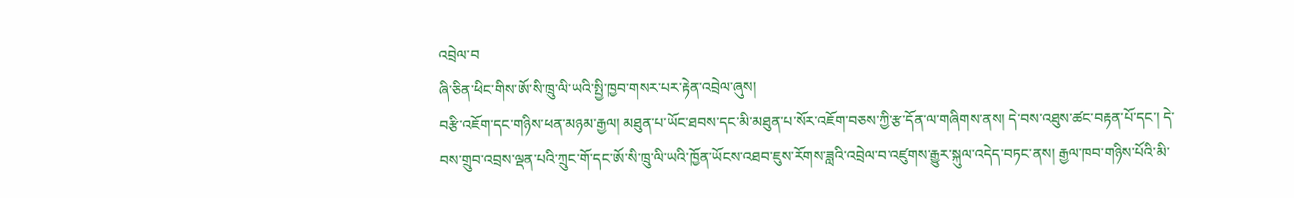འབྲེལ་བ
ཞི་ཅིན་ཕིང་གིས་ཨོ་སི་ཁྲུ་ལི་ཡའི་སྤྱི་ཁྱབ་གསར་པར་རྟེན་འབྲེལ་ཞུས།
བརྩི་འཇོག་དང་གཉིས་ཕན་མཉམ་རྒྱལ། མཐུན་པ་ཡོང་ཐབས་དང་མི་མཐུན་པ་སོར་འཇོག་བཅས་ཀྱི་རྩ་དོན་ལ་གཞིགས་ནས། དེ་བས་འཐུས་ཚང་བརྟན་པོ་དང་། དེ་བས་གྲུབ་འབྲས་ལྡན་པའི་ཀྲུང་གོ་དང་ཨོ་སི་ཁྲུ་ལི་ཡའི་ཁྱོན་ཡོངས་འཐབ་ཇུས་རོགས་ཟླའི་འབྲེལ་བ་འཛུགས་རྒྱུར་སྐུལ་འདེད་བཏང་ནས། རྒྱལ་ཁབ་གཉིས་པོའི་མི་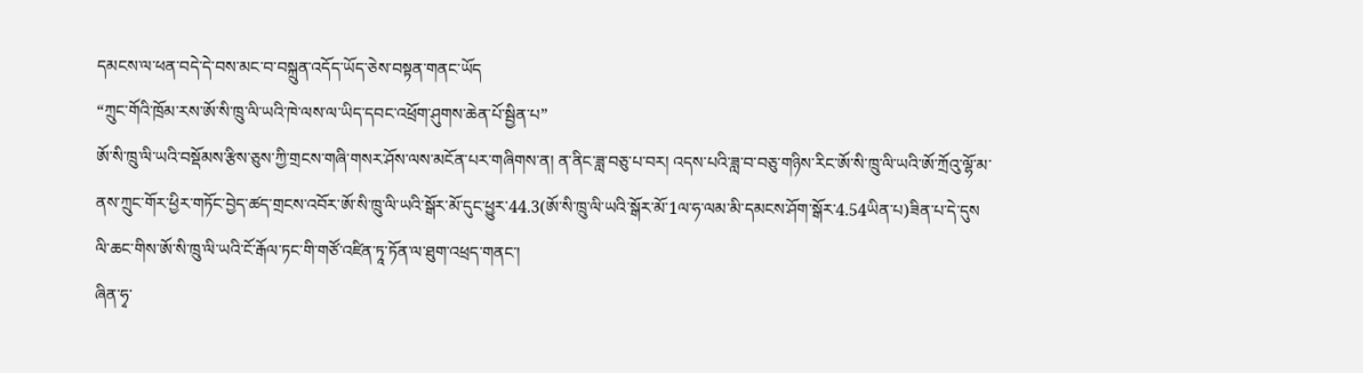དམངས་ལ་ཕན་བདེ་དེ་བས་མང་བ་བསྐྲུན་འདོད་ཡོད་ཅེས་བསྟན་གནང་ཡོད
“ཀྲུང་གོའི་ཁྲོམ་རས་ཨོ་སི་ཁྲུ་ལི་ཡའི་ཁེ་ལས་ལ་ཡིད་དབང་འཕྲོག་ཤུགས་ཆེན་པོ་སྦྱིན་པ”
ཨོ་སི་ཁྲུ་ལི་ཡའི་བསྡོམས་རྩིས་ཅུས་ཀྱི་གྲངས་གཞི་གསར་ཤོས་ལས་མངོན་པར་གཞིགས་ན། ན་ནིང་ཟླ་བཅུ་པ་བར། འདས་པའི་ཟླ་བ་བཅུ་གཉིས་རིང་ཨོ་སི་ཁྲུ་ལི་ཡའི་ཨོ་ཀྲོའུ་ལྷོ་མ་ནས་ཀྲུང་གོར་ཕྱིར་གཏོང་བྱེད་ཚད་གྲངས་འབོར་ཨོ་སི་ཁྲུ་ལི་ཡའི་སྒོར་མོ་དུང་ཕྱུར་44.3(ཨོ་སི་ཁྲུ་ལི་ཡའི་སྒོར་མོ་1ལ་ཧ་ལམ་མི་དམངས་ཤོག་སྒོར་4.54ཡིན་པ)ཟིན་པ་དེ་དུས
ལི་ཆང་གིས་ཨོ་སི་ཁྲུ་ལི་ཡའི་ངོ་རྒོལ་ཏང་གི་གཙོ་འཛིན་ཏཱ་ཏོན་ལ་ཐུག་འཕྲད་གནང་།
ཞིན་ཧྭ་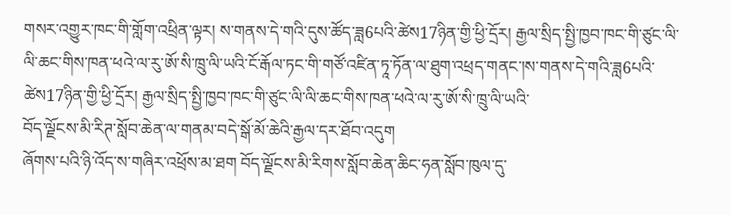གསར་འགྱུར་ཁང་གི་གློག་འཕྲིན་ལྟར། ས་གནས་དེ་གའི་དུས་ཚོད་ཟླ6པའི་ཚེས17ཉིན་གྱི་ཕྱི་དྲོར། རྒྱལ་སྲིད་སྤྱི་ཁྱབ་ཁང་གི་ཙུང་ལི་ལི་ཆང་གིས་ཁན་ཕའེ་ལ་རུ་ཨོ་སི་ཁྲུ་ལི་ཡའི་ངོ་རྒོལ་ཏང་གི་གཙོ་འཛིན་ཏཱ་ཏོན་ལ་ཐུག་འཕྲད་གནང་།ས་གནས་དེ་གའི་ཟླ6པའི་ཚེས17ཉིན་གྱི་ཕྱི་དྲོར། རྒྱལ་སྲིད་སྤྱི་ཁྱབ་ཁང་གི་ཙུང་ལི་ལི་ཆང་གིས་ཁན་ཕའེ་ལ་རུ་ཨོ་སི་ཁྲུ་ལི་ཡའི་
བོད་ལྗོངས་མི་རིཊ་སློབ་ཆེན་ལ་གནམ་བདེ་སྒོ་མོ་ཆེའི་རྒྱལ་དར་ཐོབ་འདུག
ཞོགས་པའི་ཉི་འོད་ས་གཞིར་འཕྲོས་མ་ཐག བོད་ལྗོངས་མི་རིགས་སློབ་ཆེན་ཆིང་ཧན་སློབ་ཁུལ་དུ་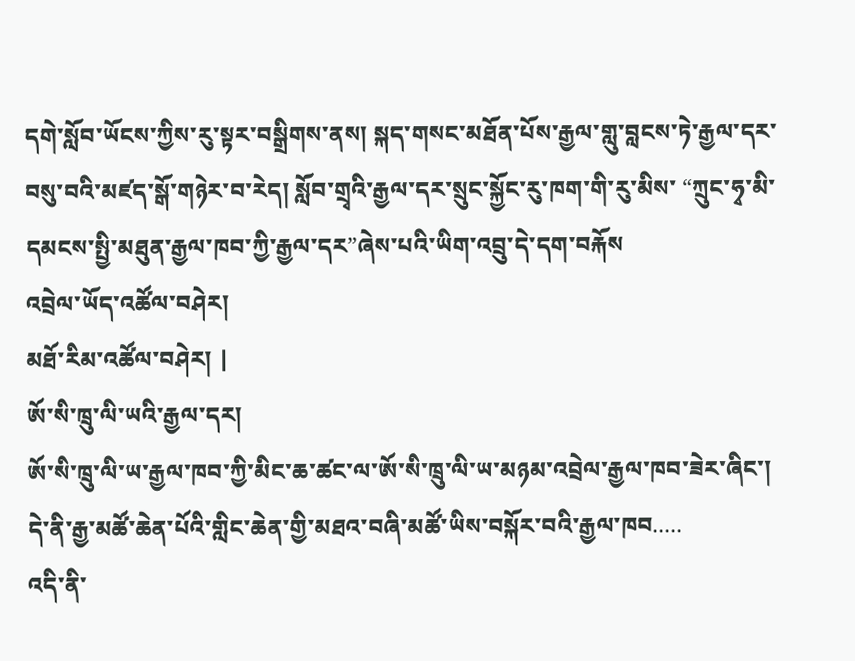དགེ་སློབ་ཡོངས་ཀྱིས་རུ་སྟར་བསྒྲིགས་ནས། སྐད་གསང་མཐོན་པོས་རྒྱལ་གླུ་བླངས་ཏེ་རྒྱལ་དར་བསུ་བའི་མཛད་སྒོ་གཉེར་བ་རེད། སློབ་གྲྭའི་རྒྱལ་དར་སྲུང་སྐྱོང་རུ་ཁག་གི་རུ་མིས་ “ཀྲུང་ཧྭ་མི་དམངས་སྤྱི་མཐུན་རྒྱལ་ཁབ་ཀྱི་རྒྱལ་དར”ཞེས་པའི་ཡིག་འབྲུ་དེ་དག་བརྐོས
འབྲེལ་ཡོད་འཚོལ་བཤེར།
མཐོ་རིམ་འཚོལ་བཤེར། |
ཨོ་སི་ཁྲུ་ལི་ཡའི་རྒྱལ་དར།
ཨོ་སི་ཁྲུ་ལི་ཡ་རྒྱལ་ཁབ་ཀྱི་མིང་ཆ་ཚང་ལ་ཨོ་སི་ཁྲུ་ལི་ཡ་མཉམ་འབྲེལ་རྒྱལ་ཁབ་ཟེར་ཞིང་། དེ་ནི་རྒྱ་མཚོ་ཆེན་པོའི་གླིང་ཆེན་གྱི་མཐའ་བཞི་མཚོ་ཡིས་བསྐོར་བའི་རྒྱལ་ཁབ.....
འདི་ནི་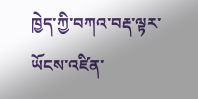ཁྱེད་ཀྱི་བཀའ་བརྡ་ལྟར་ཡོངས་འཛིན་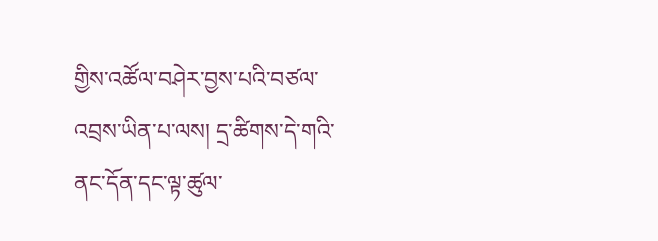གྱིས་འཚོལ་བཤེར་བྱས་པའི་བཙལ་འབྲས་ཡིན་པ་ལས། དྲ་ཚིགས་དེ་གའི་ནང་དོན་དང་ལྟ་ཚུལ་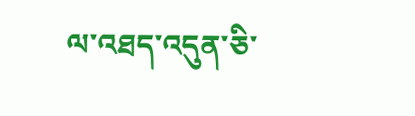ལ་འཐད་འདུན་ཅི་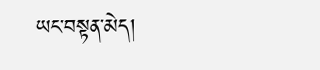ཡང་བསྟན་མེད།